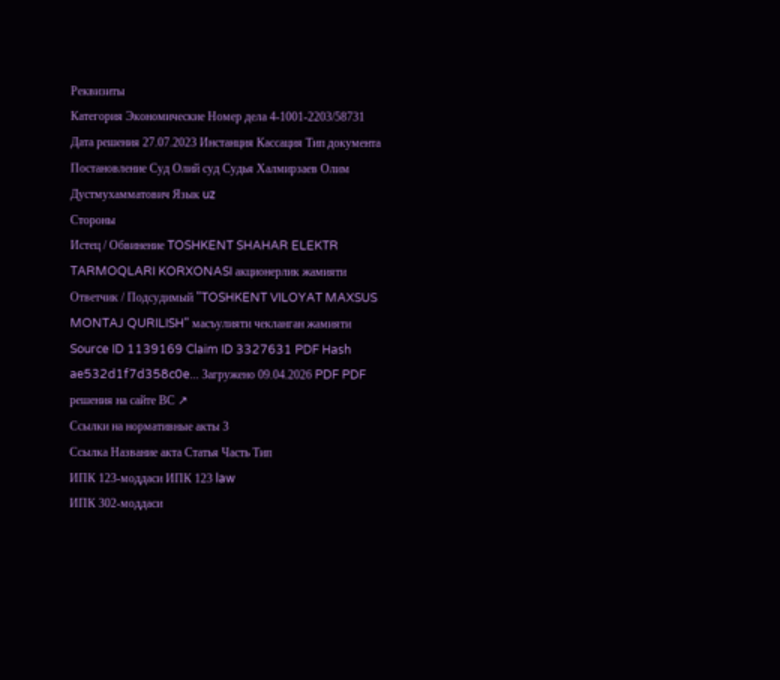Реквизиты
Категория Экономические Номер дела 4-1001-2203/58731 Дата решения 27.07.2023 Инстанция Кассация Тип документа Постановление Суд Олий суд Судья Халмирзаев Олим Дустмухамматович Язык uz
Стороны
Истец / Обвинение TOSHKENT SHAHAR ELEKTR TARMOQLARI KORXONASI акционерлик жамияти Ответчик / Подсудимый "TOSHKENT VILOYAT MAXSUS MONTAJ QURILISH" масъулияти чекланган жамияти
Source ID 1139169 Claim ID 3327631 PDF Hash ae532d1f7d358c0e... Загружено 09.04.2026 PDF PDF решения на сайте ВС ↗
Ссылки на нормативные акты 3
Ссылка Название акта Статья Часть Тип
ИПК 123-моддаси ИПК 123 law
ИПК 302-моддаси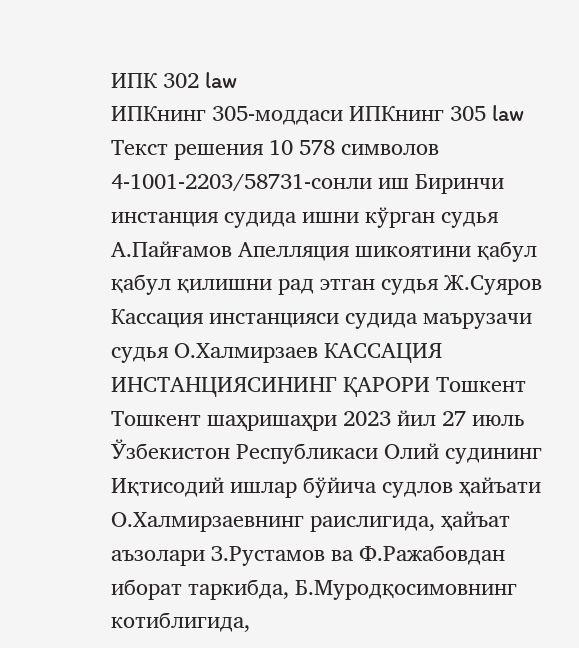ИПК 302 law
ИПКнинг 305-моддаси ИПКнинг 305 law
Текст решения 10 578 символов
4-1001-2203/58731-сонли иш Биринчи инстанция cудида ишни кўрган судья А.Пайғамов Апелляция шикоятини қабул қабул қилишни рад этган судья Ж.Суяров Кассация инстанцияси судида маърузачи судья О.Халмирзаев КАССАЦИЯ ИНСТАНЦИЯСИНИНГ ҚАРОРИ Тошкент Тошкент шаҳришаҳри 2023 йил 27 июль Ўзбекистон Республикаси Олий судининг Иқтисодий ишлар бўйича судлов ҳайъати О.Халмирзаевнинг раислигида, ҳайъат аъзолари З.Рустамов ва Ф.Ражабовдан иборат таркибда, Б.Муродқосимовнинг котиблигида,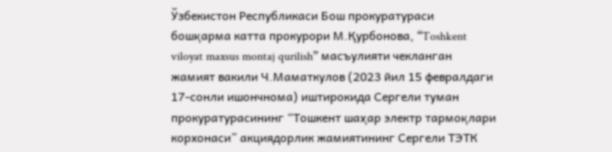Ўзбекистон Республикаси Бош прокуратураси бошқарма катта прокурори М.Қурбонова, “Toshkent viloyat maxsus montaj qurilish” масъулияти чекланган жамият вакили Ч.Маматкулов (2023 йил 15 февралдаги 17-сонли ишончнома) иштирокида Сергели туман прокуратурасининг “Тошкент шаҳар электр тармоқлари корхонаси” акциядорлик жамиятининг Сергели ТЭТК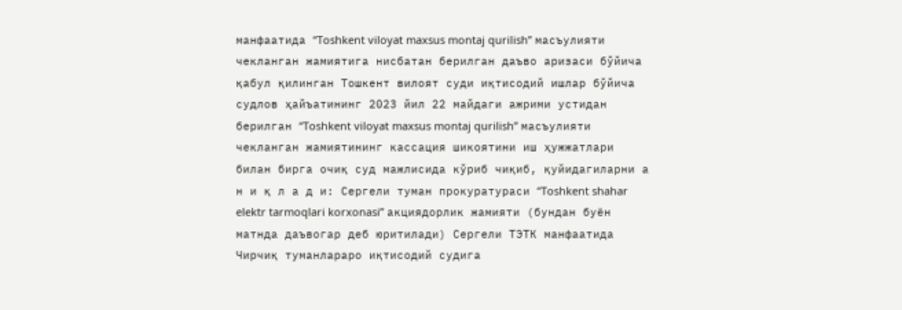манфаатида “Toshkent viloyat maxsus montaj qurilish” масъулияти чекланган жамиятига нисбатан берилган даъво аризаси бўйича қабул қилинган Тошкент вилоят суди иқтисодий ишлар бўйича судлов ҳайъатининг 2023 йил 22 майдаги ажрими устидан берилган “Toshkent viloyat maxsus montaj qurilish” масъулияти чекланган жамиятининг кассация шикоятини иш ҳужжатлари билан бирга очиқ суд мажлисида кўриб чиқиб, қуйидагиларни а н и қ л а д и: Сергели туман прокуратураси “Toshkent shahar elektr tarmoqlari korxonasi” акциядорлик жамияти (бундан буён матнда даъвогар деб юритилади) Сергели ТЭТК манфаатида Чирчиқ туманлараро иқтисодий судига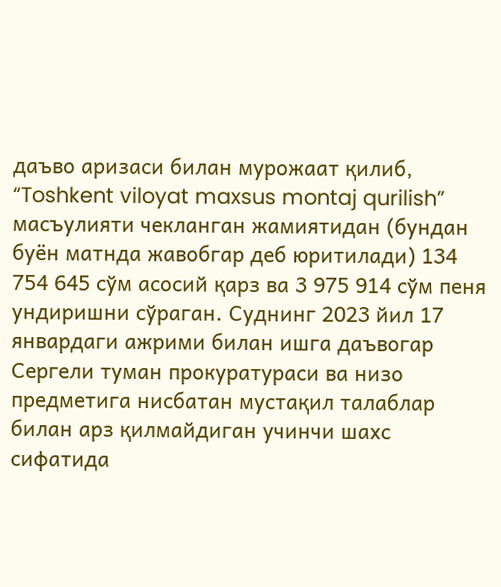даъво аризаси билан мурожаат қилиб, “Toshkent viloyat maxsus montaj qurilish” масъулияти чекланган жамиятидан (бундан буён матнда жавобгар деб юритилади) 134 754 645 сўм асосий қарз ва 3 975 914 сўм пеня ундиришни сўраган. Суднинг 2023 йил 17 январдаги ажрими билан ишга даъвогар Сергели туман прокуратураси ва низо предметига нисбатан мустақил талаблар билан арз қилмайдиган учинчи шахс сифатида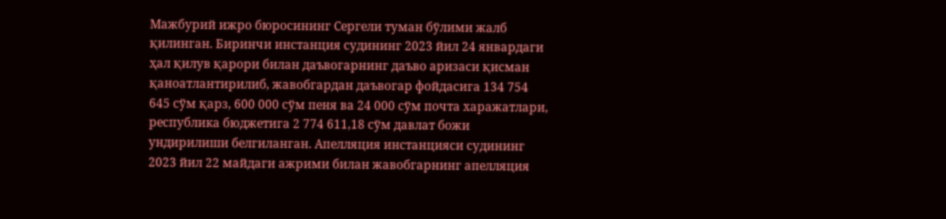Мажбурий ижро бюросининг Сергели туман бўлими жалб қилинган. Биринчи инстанция судининг 2023 йил 24 январдаги ҳал қилув қарори билан даъвогарнинг даъво аризаси қисман қаноатлантирилиб, жавобгардан даъвогар фойдасига 134 754 645 сўм қарз, 600 000 сўм пеня ва 24 000 сўм почта харажатлари, республика бюджетига 2 774 611,18 сўм давлат божи ундирилиши белгиланган. Апелляция инстанцияси судининг 2023 йил 22 майдаги ажрими билан жавобгарнинг апелляция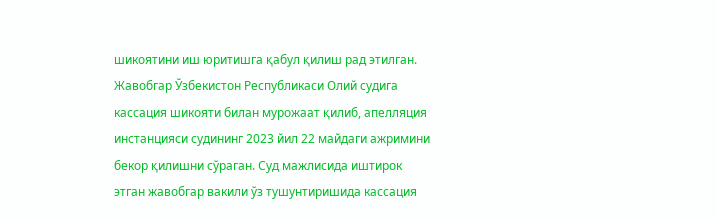шикоятини иш юритишга қабул қилиш рад этилган. Жавобгар Ўзбекистон Республикаси Олий судига кассация шикояти билан мурожаат қилиб, апелляция инстанцияси судининг 2023 йил 22 майдаги ажримини бекор қилишни сўраган. Суд мажлисида иштирок этган жавобгар вакили ўз тушунтиришида кассация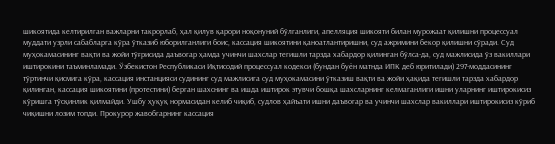шикоятида келтирилган важларни такрорлаб, ҳал қилув қарори ноқонуний бўлганлиги, апелляция шикояти билан мурожаат қилишни процессуал муддати узрли сабабларга кўра ўтказиб юборилганлиги боис, кассация шикоятини қаноатлантиришни, суд ажримини бекор қилишни сўради. Суд муҳокамасининг вақти ва жойи тўғрисида даъвогар ҳамда учинчи шахслар тегишли тарзда хабардор қилинган бўлса-да, суд мажлисида ўз вакиллари иштирокини таъминламади. Ўзбекистон Республикаси Иқтисодий процессуал кодекси (бундан буён матнда ИПК деб юритилади) 297-моддасининг тўртинчи қисмига кўра, кассация инстанцияси судининг суд мажлисига суд муҳокамасини ўтказиш вақти ва жойи ҳақида тегишли тарзда хабардор қилинган, кассация шикоятини (протестини) берган шахснинг ва ишда иштирок этувчи бошқа шахсларнинг келмаганлиги ишни уларнинг иштирокисиз кўришга тўсқинлик қилмайди. Ушбу ҳуқуқ нормасидан келиб чиқиб, судлов ҳайъати ишни даъвогар ва учинчи шахслар вакиллари иштирокисиз кўриб чиқишни лозим топди. Прокурор жавобгарнинг кассация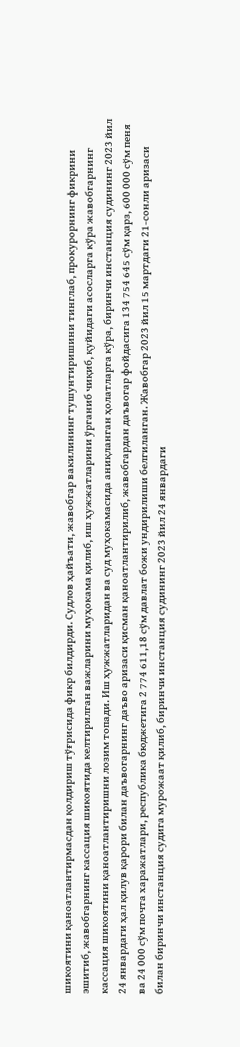шикоятини қаноатлантирмасдан қолдириш тўғрисида фикр билдирди. Судлов ҳайъати, жавобгар вакилининг тушунтиришини тинглаб, прокурорнинг фикрини эшитиб, жавобгарнинг кассация шикоятида келтирилган важларини муҳокама қилиб, иш ҳужжатларини ўрганиб чиқиб, қуйидаги асосларга кўра жавобгарнинг кассация шикоятини қаноатлантиришни лозим топади. Иш ҳужжатларидан ва суд муҳокамасида аниқланган ҳолатларга кўра, биринчи инстанция судининг 2023 йил 24 январдаги ҳал қилув қарори билан даъвогарнинг даъво аризаси қисман қаноатлантирилиб, жавобгардан даъвогар фойдасига 134 754 645 сўм қарз, 600 000 сўм пеня ва 24 000 сўм почта харажатлари, республика бюджетига 2 774 611,18 сўм давлат божи ундирилиши белгиланган. Жавобгар 2023 йил 15 мартдаги 21-сонли аризаси билан биринчи инстанция судига мурожаат қилиб, биринчи инстанция судининг 2023 йил 24 январдаги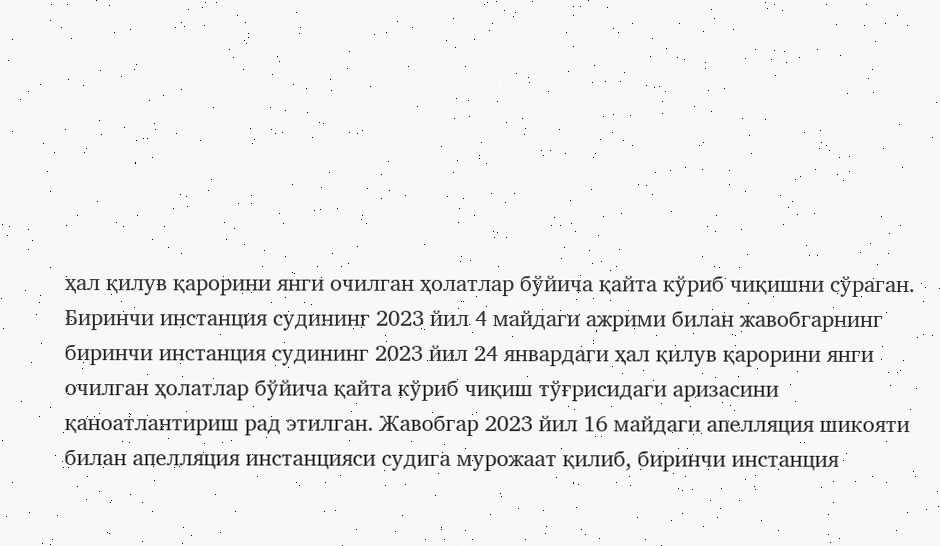ҳал қилув қарорини янги очилган ҳолатлар бўйича қайта кўриб чиқишни сўраган. Биринчи инстанция судининг 2023 йил 4 майдаги ажрими билан жавобгарнинг биринчи инстанция судининг 2023 йил 24 январдаги ҳал қилув қарорини янги очилган ҳолатлар бўйича қайта кўриб чиқиш тўғрисидаги аризасини қаноатлантириш рад этилган. Жавобгар 2023 йил 16 майдаги апелляция шикояти билан апелляция инстанцияси судига мурожаат қилиб, биринчи инстанция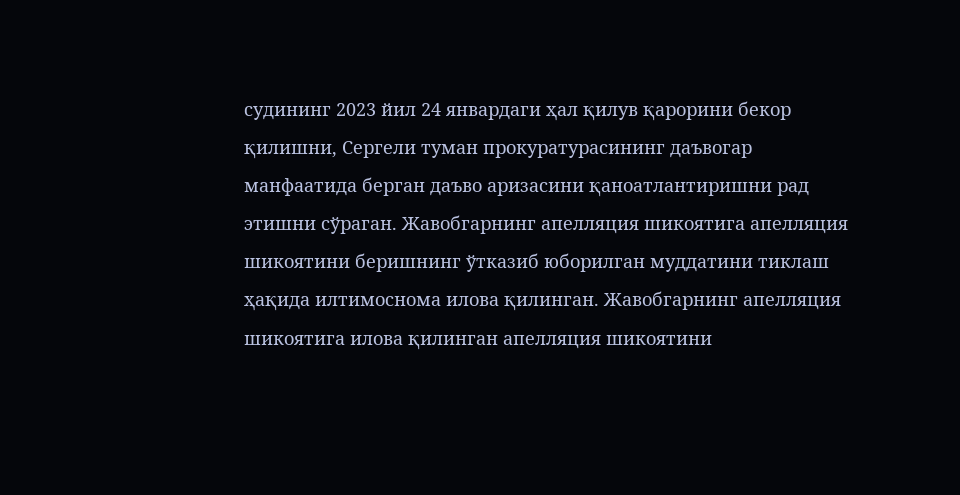судининг 2023 йил 24 январдаги ҳал қилув қарорини бекор қилишни, Сергели туман прокуратурасининг даъвогар манфаатида берган даъво аризасини қаноатлантиришни рад этишни сўраган. Жавобгарнинг апелляция шикоятига апелляция шикоятини беришнинг ўтказиб юборилган муддатини тиклаш ҳақида илтимоснома илова қилинган. Жавобгарнинг апелляция шикоятига илова қилинган апелляция шикоятини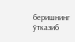беришнинг ўтказиб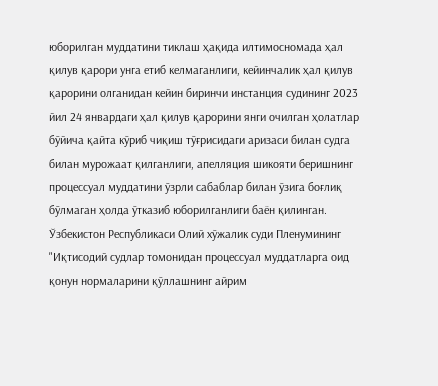юборилган муддатини тиклаш ҳақида илтимосномада ҳал қилув қарори унга етиб келмаганлиги, кейинчалик ҳал қилув қарорини олганидан кейин биринчи инстанция судининг 2023 йил 24 январдаги ҳал қилув қарорини янги очилган ҳолатлар бўйича қайта кўриб чиқиш тўғрисидаги аризаси билан судга билан мурожаат қилганлиги, апелляция шикояти беришнинг процессуал муддатини ўзрли сабаблар билан ўзига боғлиқ бўлмаган ҳолда ўтказиб юборилганлиги баён қилинган. Ўзбекистон Республикаси Олий хўжалик суди Пленумининг "Иқтисодий судлар томонидан процессуал муддатларга оид қонун нормаларини қўллашнинг айрим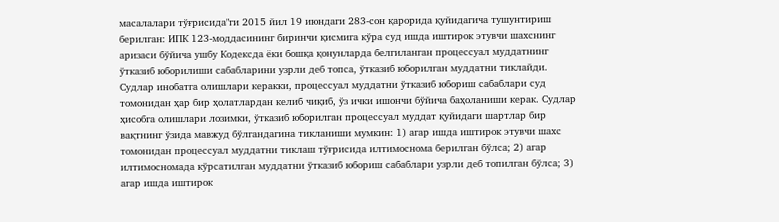масалалари тўғрисида"ги 2015 йил 19 июндаги 283-сон қарорида қуйидагича тушунтириш берилган: ИПК 123-моддасининг биринчи қисмига кўра суд ишда иштирок этувчи шахснинг аризаси бўйича ушбу Кодексда ёки бошқа қонунларда белгиланган процессуал муддатнинг ўтказиб юборилиши сабабларини узрли деб топса, ўтказиб юборилган муддатни тиклайди. Судлар инобатга олишлари керакки, процессуал муддатни ўтказиб юбориш сабаблари суд томонидан ҳар бир ҳолатлардан келиб чиқиб, ўз ички ишончи бўйича баҳоланиши керак. Судлар ҳисобга олишлари лозимки, ўтказиб юборилган процессуал муддат қуйидаги шартлар бир вақтнинг ўзида мавжуд бўлгандагина тикланиши мумкин: 1) агар ишда иштирок этувчи шахс томонидан процессуал муддатни тиклаш тўғрисида илтимоснома берилган бўлса; 2) агар илтимосномада кўрсатилган муддатни ўтказиб юбориш сабаблари узрли деб топилган бўлса; 3) агар ишда иштирок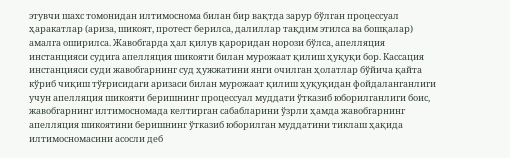этувчи шахс томонидан илтимоснома билан бир вақтда зарур бўлган процессуал ҳаракатлар (ариза, шикоят, протест берилса, далиллар тақдим этилса ва бошқалар) амалга оширилса. Жавобгарда ҳал қилув қароридан норози бўлса, апелляция инстанцияси судига апелляция шикояти билан мурожаат қилиш ҳуқуқи бор. Кассация инстанцияси суди жавобгарнинг суд ҳужжатини янги очилган ҳолатлар бўйича қайта кўриб чиқиш тўғрисидаги аризаси билан мурожаат қилиш ҳуқуқидан фойдаланганлиги учун апелляция шикояти беришнинг процессуал муддати ўтказиб юборилганлиги боис, жавобгарнинг илтимосномада келтирган сабабларини ўзрли ҳамда жавобгарнинг апелляция шикоятини беришнинг ўтказиб юборилган муддатини тиклаш ҳақида илтимосномасини асосли деб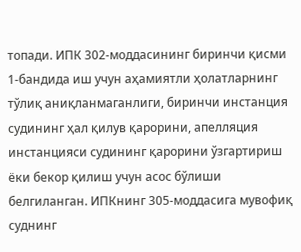топади. ИПК 302-моддасининг биринчи қисми 1-бандида иш учун аҳамиятли ҳолатларнинг тўлиқ аниқланмаганлиги, биринчи инстанция судининг ҳал қилув қарорини, апелляция инстанцияси судининг қарорини ўзгартириш ёки бекор қилиш учун асос бўлиши белгиланган. ИПКнинг 305-моддасига мувофиқ суднинг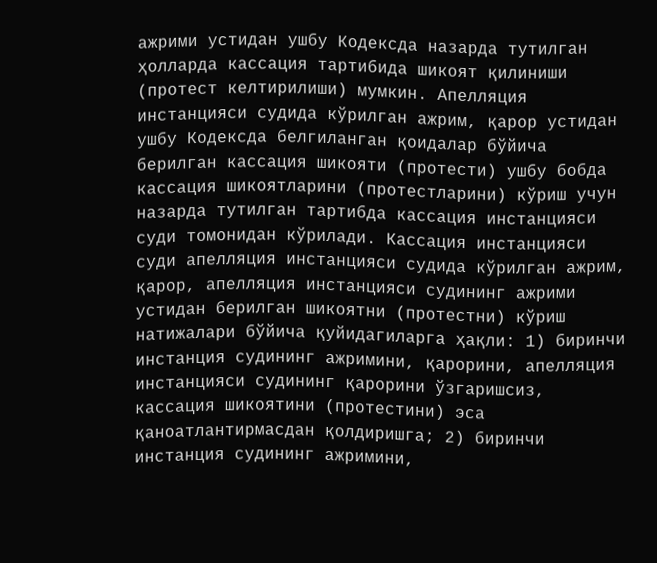ажрими устидан ушбу Кодексда назарда тутилган ҳолларда кассация тартибида шикоят қилиниши (протест келтирилиши) мумкин. Апелляция инстанцияси судида кўрилган ажрим, қарор устидан ушбу Кодексда белгиланган қоидалар бўйича берилган кассация шикояти (протести) ушбу бобда кассация шикоятларини (протестларини) кўриш учун назарда тутилган тартибда кассация инстанцияси суди томонидан кўрилади. Кассация инстанцияси суди апелляция инстанцияси судида кўрилган ажрим, қарор, апелляция инстанцияси судининг ажрими устидан берилган шикоятни (протестни) кўриш натижалари бўйича қуйидагиларга ҳақли: 1) биринчи инстанция судининг ажримини, қарорини, апелляция инстанцияси судининг қарорини ўзгаришсиз, кассация шикоятини (протестини) эса қаноатлантирмасдан қолдиришга; 2) биринчи инстанция судининг ажримини,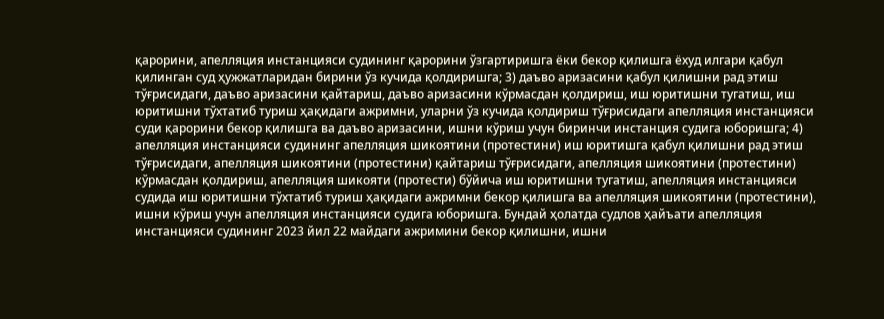қарорини, апелляция инстанцияси судининг қарорини ўзгартиришга ёки бекор қилишга ёхуд илгари қабул қилинган суд ҳужжатларидан бирини ўз кучида қолдиришга; 3) даъво аризасини қабул қилишни рад этиш тўғрисидаги, даъво аризасини қайтариш, даъво аризасини кўрмасдан қолдириш, иш юритишни тугатиш, иш юритишни тўхтатиб туриш ҳақидаги ажримни, уларни ўз кучида қолдириш тўғрисидаги апелляция инстанцияси суди қарорини бекор қилишга ва даъво аризасини, ишни кўриш учун биринчи инстанция судига юборишга; 4) апелляция инстанцияси судининг апелляция шикоятини (протестини) иш юритишга қабул қилишни рад этиш тўғрисидаги, апелляция шикоятини (протестини) қайтариш тўғрисидаги, апелляция шикоятини (протестини) кўрмасдан қолдириш, апелляция шикояти (протести) бўйича иш юритишни тугатиш, апелляция инстанцияси судида иш юритишни тўхтатиб туриш ҳақидаги ажримни бекор қилишга ва апелляция шикоятини (протестини), ишни кўриш учун апелляция инстанцияси судига юборишга. Бундай ҳолатда судлов ҳайъати апелляция инстанцияси судининг 2023 йил 22 майдаги ажримини бекор қилишни, ишни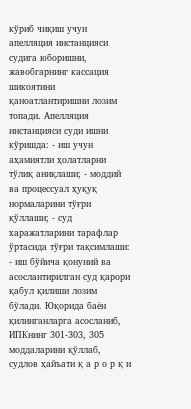кўриб чиқиш учун апелляция инстанцияси судига юборишни, жавобгарнинг кассация шикоятини қаноатлантиришни лозим топади. Апелляция инстанцияси суди ишни кўришда: - иш учун аҳамиятли ҳолатларни тўлиқ аниқлаши; - моддий ва процессуал ҳуқуқ нормаларини тўғри қўллаши; - суд харажатларини тарафлар ўртасида тўғри тақсимлаши: - иш бўйича қонуний ва асослантирилган суд қарори қабул қилиши лозим бўлади. Юқорида баён қилинганларга асосланиб, ИПКнинг 301-303, 305 моддаларини қўллаб, судлов ҳайъати қ а р о р қ и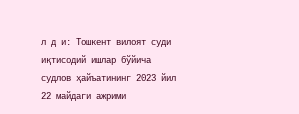л д и: Тошкент вилоят суди иқтисодий ишлар бўйича судлов ҳайъатининг 2023 йил 22 майдаги ажрими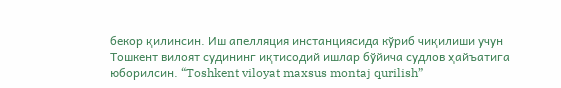бекор қилинсин. Иш апелляция инстанциясида кўриб чиқилиши учун Тошкент вилоят судининг иқтисодий ишлар бўйича судлов ҳайъатига юборилсин. “Toshkent viloyat maxsus montaj qurilish”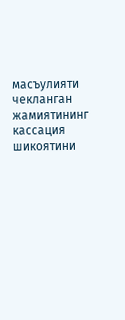масъулияти чекланган жамиятининг кассация шикоятини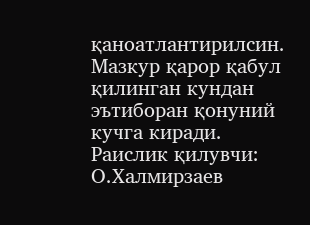қаноатлантирилсин. Мазкур қарор қабул қилинган кундан эътиборан қонуний кучга киради. Раислик қилувчи: О.Халмирзаев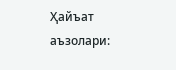Ҳайъат аъзолари: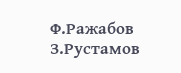Ф.Ражабов З.Руcтамов